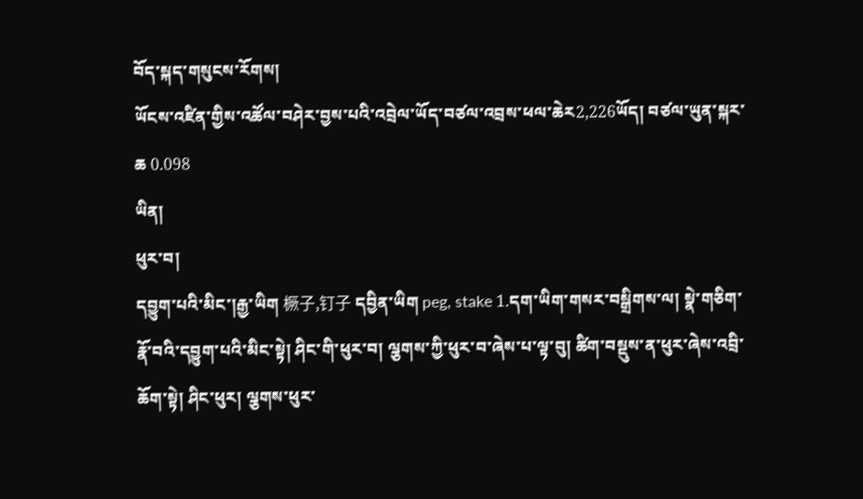བོད་སྐད་གསུངས་རོགས།
ཡོངས་འཛིན་གྱིས་འཚོལ་བཤེར་བྱས་པའི་འབྲེལ་ཡོད་བཙལ་འབྲས་ཕལ་ཆེར2,226ཡོད། བཙལ་ཡུན་སྐར་ཆ 0.098
ཡིན།
ཕུར་བ།
དབྱུག་པའི་མིང་།རྒྱ་ཡིག 橛子,钉子 དབྱིན་ཡིག peg, stake 1.དག་ཡིག་གསར་བསྒྲིགས་ལ། སྣེ་གཅིག་རྣོ་བའི་དབྱུག་པའི་མིང་སྟེ། ཤིང་གི་ཕུར་བ། ལྕགས་ཀྱི་ཕུར་བ་ཞེས་པ་ལྟ་བུ། ཚིག་བསྡུས་ན་ཕུར་ཞེས་འབྲི་ཆོག་སྟེ། ཤིང་ཕུར། ལྕགས་ཕུར་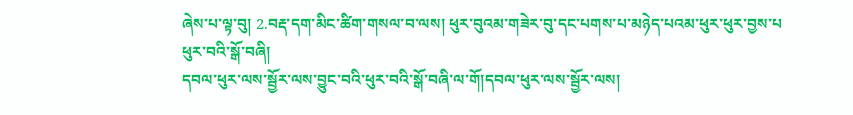ཞེས་པ་ལྟ་བུ། 2.བརྡ་དག་མིང་ཚིག་གསལ་བ་ལས། ཕུར་བུའམ་གཟེར་བུ་དང་པགས་པ་མཉེད་པའམ་ཕུར་ཕུར་བྱས་པ
ཕུར་བའི་སྒོ་བཞི།
དབལ་ཕུར་ལས་སྦྱོར་ལས་བྱུང་བའི་ཕུར་བའི་སྒོ་བཞི་ལ་གོ།དབལ་ཕུར་ལས་སྦྱོར་ལས།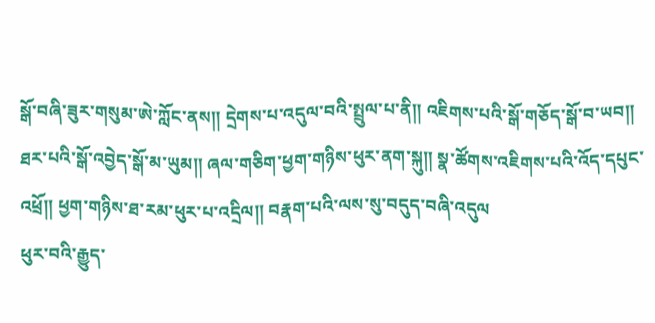སྒོ་བཞི་ཟུར་གསུམ་ཨེ་ཀློང་ནས༎ དྲེགས་པ་འདུལ་བའི་སྤྲུལ་པ་ནི༎ འཇིགས་པའི་སྒོ་གཅོད་སྒོ་བ་ཡབ༎ ཐར་པའི་སྒོ་འབྱེད་སྒོ་མ་ཡུམ༎ ཞལ་གཅིག་ཕྱག་གཉིས་ཕུར་ནག་སྐུ༎ སྣ་ཚོགས་འཇིགས་པའི་འོད་དཔུང་འཕྲོ༎ ཕྱག་གཉིས་ཐ་རམ་ཕུར་པ་འདྲིལ༎ བརྣག་པའི་ལས་སུ་བདུད་བཞི་འདུལ
ཕུར་བའི་རྒྱུད་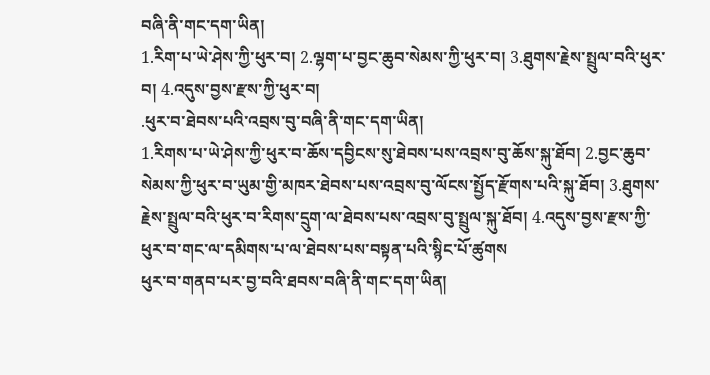བཞི་ནི་གང་དག་ཡིན།
1.རིག་པ་ཡེ་ཤེས་ཀྱི་ཕུར་བ། 2.ལྷག་པ་བྱང་ཆུབ་སེམས་ཀྱི་ཕུར་བ། 3.ཐུགས་རྗེས་སྤྲུལ་བའི་ཕུར་བ། 4.འདུས་བྱས་རྫས་ཀྱི་ཕུར་བ།
.ཕུར་བ་ཐེབས་པའི་འབྲས་བུ་བཞི་ནི་གང་དག་ཡིན།
1.རིགས་པ་ཡེ་ཤེས་ཀྱི་ཕུར་བ་ཆོས་དབྱིངས་སུ་ཐེབས་པས་འབྲས་བུ་ཆོས་སྐུ་ཐོབ། 2.བྱང་ཆུབ་སེམས་ཀྱི་ཕུར་བ་ཡུམ་གྱི་མཁར་ཐེབས་པས་འབྲས་བུ་ལོངས་སྤྱོད་རྫོགས་པའི་སྐུ་ཐོབ། 3.ཐུགས་རྗེས་སྤྲུལ་བའི་ཕུར་བ་རིགས་དྲུག་ལ་ཐེབས་པས་འབྲས་བུ་སྤྲུལ་སྐུ་ཐོབ། 4.འདུས་བྱས་རྫས་ཀྱི་ཕུར་བ་གང་ལ་དམིགས་པ་ལ་ཐེབས་པས་བསྟན་པའི་སྙིང་པོ་ཚུགས
ཕུར་བ་གནབ་པར་བྱ་བའི་ཐབས་བཞི་ནི་གང་དག་ཡིན།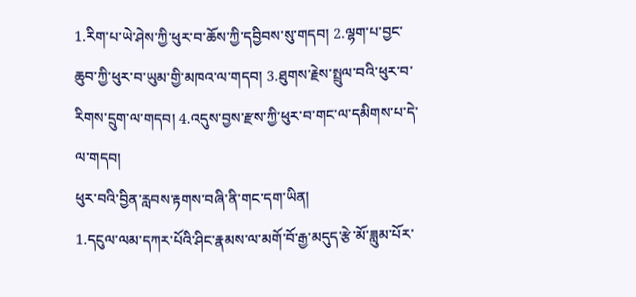1.རིག་པ་ཡེ་ཤེས་ཀྱི་ཕུར་བ་ཆོས་ཀྱི་དབྱིབས་སུ་གདབ། 2.ལྷག་པ་བྱང་ཆུབ་ཀྱི་ཕུར་བ་ཡུམ་གྱི་མཁའ་ལ་གདབ། 3.ཐུགས་རྗེས་སྤྲུལ་བའི་ཕུར་བ་རིགས་དྲུག་ལ་གདབ། 4.འདུས་བྱས་རྫས་ཀྱི་ཕུར་བ་གང་ལ་དམིགས་པ་དེ་ལ་གདབ།
ཕུར་བའི་བྱིན་རླབས་རྟགས་བཞི་ནི་གང་དག་ཡིན།
1.དངུལ་ལམ་དཀར་པོའི་ཤིང་རྣམས་ལ་མགོ་བོ་རྒྱ་མདུད་རྩེ་མོ་ཟླུམ་པོར་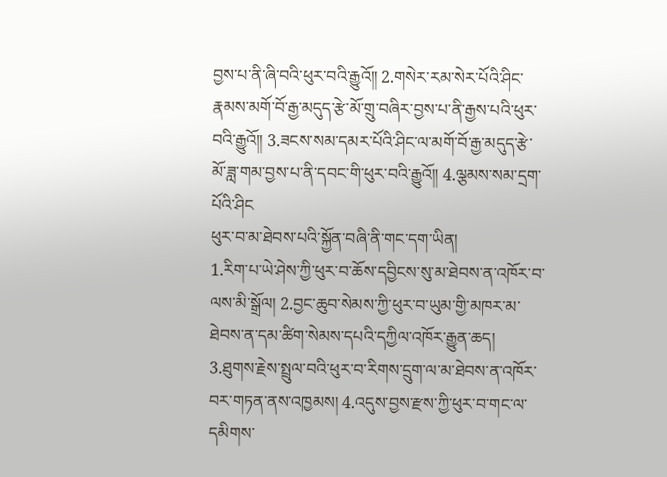བྱས་པ་ནི་ཞི་བའི་ཕུར་བའི་རྒྱུའོ༎ 2.གསེར་རམ་སེར་པོའི་ཤིང་རྣམས་མགོ་བོ་རྒྱ་མདུད་རྩེ་མོ་གྲུ་བཞིར་བྱས་པ་ནི་རྒྱས་པའི་ཕུར་བའི་རྒྱུའོ༎ 3.ཟངས་སམ་དམར་པོའི་ཤིང་ལ་མགོ་བོ་རྒྱ་མདུད་རྩེ་མོ་ཟླ་གམ་བྱས་པ་ནི་དབང་གི་ཕུར་བའི་རྒྱུའོ༎ 4.ལྕམས་སམ་དྲག་པོའི་ཤིང
ཕུར་བ་མ་ཐེབས་པའི་སྐྱོན་བཞི་ནི་གང་དག་ཡིན།
1.རིག་པ་ཡེ་ཤེས་ཀྱི་ཕུར་བ་ཆོས་དབྱིངས་སུ་མ་ཐེབས་ན་འཁོར་བ་ལས་མི་སྒྲོལ། 2.བྱང་ཆུབ་སེམས་ཀྱི་ཕུར་བ་ཡུམ་གྱི་མཁར་མ་ཐེབས་ན་དམ་ཚིག་སེམས་དཔའི་དཀྱིལ་འཁོར་རྒྱུན་ཆད། 3.ཐུགས་རྗེས་སྤྲུལ་བའི་ཕུར་བ་རིགས་དྲུག་ལ་མ་ཐེབས་ན་འཁོར་བར་གཏན་ནས་འཁྱམས། 4.འདུས་བྱས་རྫས་ཀྱི་ཕུར་བ་གང་ལ་དམིགས་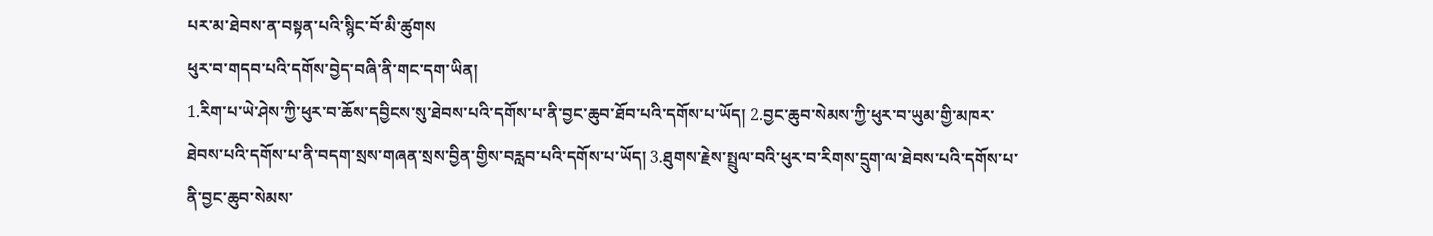པར་མ་ཐེབས་ན་བསྟན་པའི་སྙིང་བོ་མི་ཚུགས
ཕུར་བ་གདབ་པའི་དགོས་བྱེད་བཞི་ནི་གང་དག་ཡིན།
1.རིག་པ་ཡེ་ཤེས་ཀྱི་ཕུར་བ་ཆོས་དབྱིངས་སུ་ཐེབས་པའི་དགོས་པ་ནི་བྱང་ཆུབ་ཐོབ་པའི་དགོས་པ་ཡོད། 2.བྱང་ཆུབ་སེམས་ཀྱི་ཕུར་བ་ཡུམ་གྱི་མཁར་ཐེབས་པའི་དགོས་པ་ནི་བདག་སྲས་གཞན་སྲས་བྱིན་གྱིས་བརླབ་པའི་དགོས་པ་ཡོད། 3.ཐུགས་རྗེས་སྤྲུལ་བའི་ཕུར་བ་རིགས་དྲུག་ལ་ཐེབས་པའི་དགོས་པ་ནི་བྱང་ཆུབ་སེམས་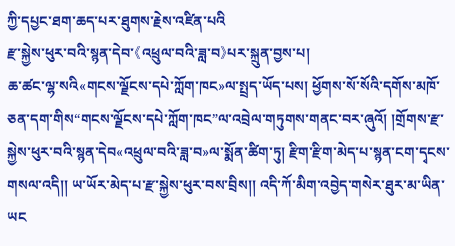ཀྱི་དཔྱང་ཐག་ཆད་པར་ཐུགས་རྗེས་འཛིན་པའི
རྫ་སྐྱེས་ཕུར་བའི་སྙན་དེབ་《འཕྲུལ་བའི་ཟླ་བ》པར་སྐྲུན་བྱས་པ།
ཆ་ཚང་ལྷ་སའི«གངས་ལྗོངས་དཔེ་ཀློག་ཁང»ལ་སྤྲད་ཡོད་པས། ཕྱོགས་སོ་སོའི་དགོས་མཁོ་ཅན་དག་གིས“གངས་ལྗོངས་དཔེ་ཀློག་ཁང”ལ་འབྲེལ་གཏུགས་གནང་བར་ཞུའོ། །གྲོགས་རྫ་སྐྱེས་ཕུར་བའི་སྙན་དེབ«འཕྲུལ་བའི་ཟླ་བ»ལ་སྨོན་ཚིག་ཏུ། རྫིག་རྫིག་མེད་པ་སྙན་ངག་དྭངས་གསལ་འདི།། ཡ་ཡོར་མེད་པ་རྫ་སྐྱེས་ཕུར་བས་བྲིས།། འདི་ཀོ་མིག་འབྱེད་གསེར་ཐུར་མ་ཡིན་ཡང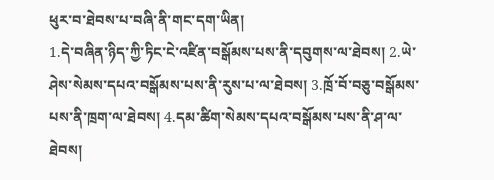ཕུར་བ་ཐེབས་པ་བཞི་ནི་གང་དག་ཡིན།
1.དེ་བཞིན་ཉིད་ཀྱི་ཏིང་ངེ་འཛིན་བསྒོམས་པས་ནི་དབུགས་ལ་ཐེབས། 2.ཡེ་ཤེས་སེམས་དཔའ་བསྒོམས་པས་ནི་རུས་པ་ལ་ཐེབས། 3.ཁྲོ་བོ་བཅུ་བསྒོམས་པས་ནི་ཁྲག་ལ་ཐེབས། 4.དམ་ཚིག་སེམས་དཔའ་བསྒོམས་པས་ནི་ཤ་ལ་ཐེབས།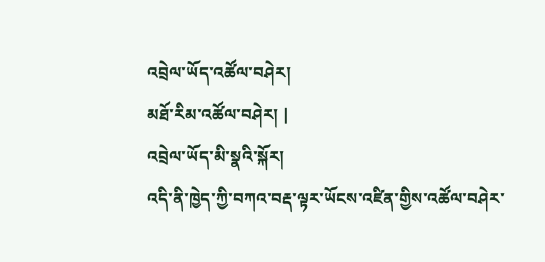འབྲེལ་ཡོད་འཚོལ་བཤེར།
མཐོ་རིམ་འཚོལ་བཤེར། |
འབྲེལ་ཡོད་མི་སྣའི་སྐོར།
འདི་ནི་ཁྱེད་ཀྱི་བཀའ་བརྡ་ལྟར་ཡོངས་འཛིན་གྱིས་འཚོལ་བཤེར་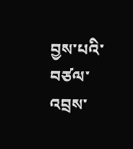བྱས་པའི་བཙལ་འབྲས་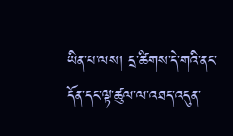ཡིན་པ་ལས། དྲ་ཚིགས་དེ་གའི་ནང་དོན་དང་ལྟ་ཚུལ་ལ་འཐད་འདུན་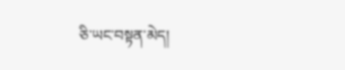ཅི་ཡང་བསྟན་མེད།